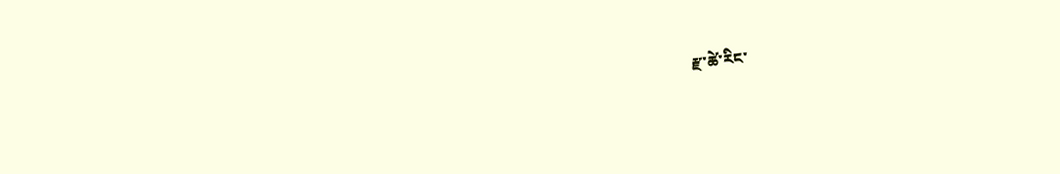རྫ་ཚེ་རིང་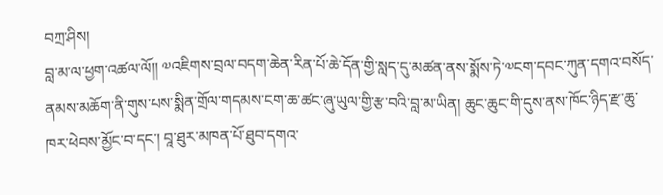བཀྲ་ཤིས།
བླ་མ་ལ་ཕྱག་འཚལ་ལོ།། ༧འཇིགས་བྲལ་བདག་ཆེན་རིན་པོ་ཆེ་དོན་གྱི་སླད་དུ་མཚན་ནས་སྨོས་ཏེ་༧ངག་དབང་ཀུན་དགའ་བསོད་ནམས་མཆོག་ནི་གུས་པས་སྨིན་གྲོལ་གདམས་ངག་ཆ་ཚང་ཞུ་ཡུལ་གྱི་རྩ་བའི་བླ་མ་ཡིན། ཆུང་ཆུང་གི་དུས་ནས་ཁོང་ཉིད་རྫ་ཆུ་ཁར་ཕེབས་མྱོང་བ་དང་། བཱ་ཐུར་མཁན་པོ་ཐུབ་དགའ་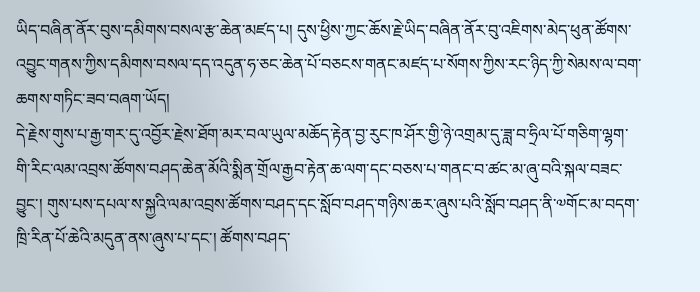ཡིད་བཞིན་ནོར་བུས་དམིགས་བསལ་རྩ་ཆེན་མཛད་པ། དུས་ཕྱིས་ཀྱང་ཆོས་རྗེ་ཡིད་བཞིན་ནོར་བུ་འཇིགས་མེད་ཕུན་ཚོགས་འབྱུང་གནས་ཀྱིས་དམིགས་བསལ་དད་འདུན་ཧ་ཅང་ཆེན་པོ་བཅངས་གནང་མཛད་པ་སོགས་ཀྱིས་རང་ཉིད་ཀྱི་སེམས་ལ་བག་ཆགས་གཏིང་ཟབ་བཞག་ཡོད།
དེ་རྗེས་གུས་པ་རྒྱ་གར་དུ་འབྱོར་རྗེས་ཐོག་མར་བལ་ཡུལ་མཆོད་རྟེན་བྱ་རུང་ཁ་ཤོར་གྱི་ཉེ་འགྲམ་དུ་ཟླ་བ་ཧྲིལ་པོ་གཅིག་ལྷག་གི་རིང་ལམ་འབྲས་ཚོགས་བཤད་ཆེན་མོའི་སྨིན་གྲོལ་རྒྱབ་རྟེན་ཆ་ལག་དང་བཅས་པ་གནང་བ་ཚང་མ་ཞུ་བའི་སྐལ་བཟང་བྱུང་། གུས་པས་དཔལ་ས་སྐྱའི་ལམ་འབྲས་ཚོགས་བཤད་དང་སློབ་བཤད་གཉིས་ཆར་ཞུས་པའི་སློབ་བཤད་ནི་༧གོང་མ་བདག་ཁྲི་རིན་པོ་ཆེའི་མདུན་ནས་ཞུས་པ་དང་། ཚོགས་བཤད་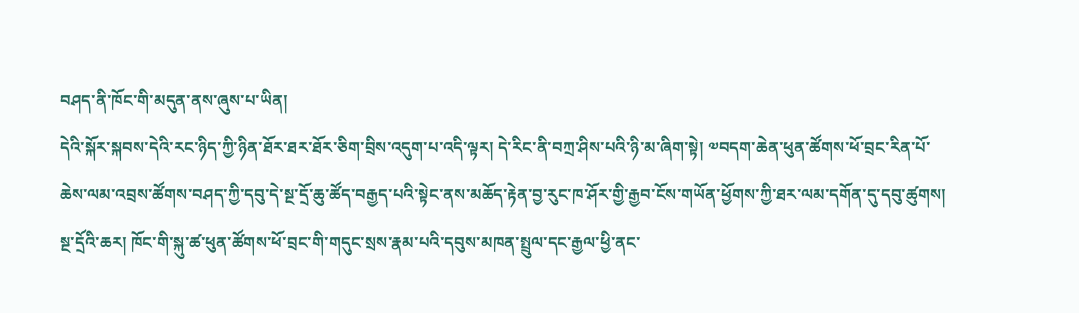བཤད་ནི་ཁོང་གི་མདུན་ནས་ཞུས་པ་ཡིན།
དེའི་སྐོར་སྐབས་དེའི་རང་ཉིད་ཀྱི་ཉིན་ཐོར་ཐར་ཐོར་ཅིག་བྲིས་འདུག་པ་འདི་ལྟར། དེ་རིང་ནི་བཀྲ་ཤིས་པའི་ཉི་མ་ཞིག་སྟེ། ༧བདག་ཆེན་ཕུན་ཚོགས་ཕོ་བྲང་རིན་པོ་ཆེས་ལམ་འབྲས་ཚོགས་བཤད་ཀྱི་དབུ་དེ་སྔ་དྲོ་ཆུ་ཚོད་བརྒྱད་པའི་སྟེང་ནས་མཆོད་རྟེན་བྱ་རུང་ཁ་ཤོར་གྱི་རྒྱབ་ངོས་གཡོན་ཕྱོགས་ཀྱི་ཐར་ལམ་དགོན་དུ་དབུ་ཚུགས། སྔ་དྲོའི་ཆར། ཁོང་གི་སྐུ་ཚ་ཕུན་ཚོགས་ཕོ་བྲང་གི་གདུང་སྲས་རྣམ་པའི་དབུས་མཁན་སྤྲུལ་དང་རྒྱལ་ཕྱི་ནང་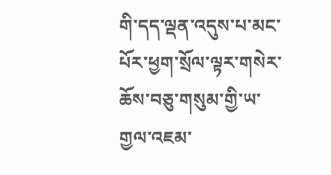གི་དད་ལྡན་འདུས་པ་མང་པོར་ཕྱག་སྲོལ་ལྟར་གསེར་ཆོས་བཅུ་གསུམ་གྱི་ཡ་གྱལ་འཇམ་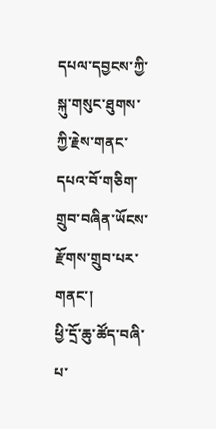དཔལ་དབྱངས་ཀྱི་སྐུ་གསུང་ཐུགས་ཀྱི་རྗེས་གནང་དཔའ་བོ་གཅིག་གྲུབ་བཞིན་ཡོངས་རྫོགས་གྲུབ་པར་གནང་།
ཕྱི་དྲོ་ཆུ་ཚོད་བཞི་པ་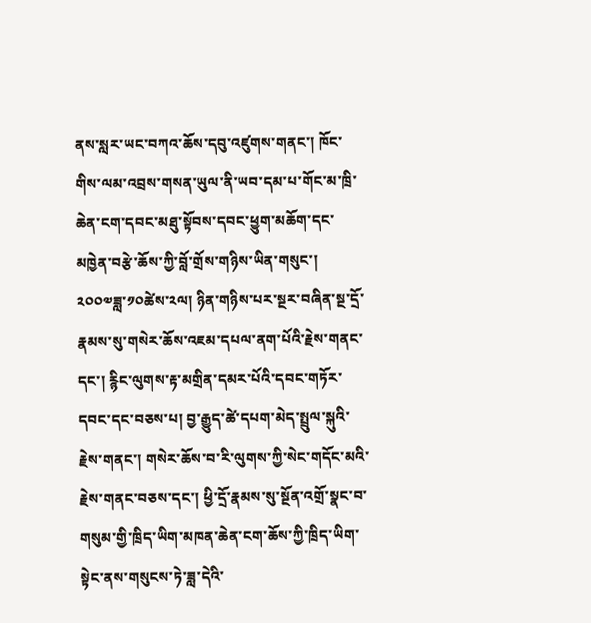ནས་སླར་ཡང་བཀའ་ཆོས་དབུ་འཛུགས་གནང་། ཁོང་གིས་ལམ་འབྲས་གསན་ཡུལ་ནི་ཡབ་དམ་པ་གོང་མ་ཁྲི་ཆེན་ངག་དབང་མཐུ་སྟོབས་དབང་ཕྱུག་མཆོག་དང་མཁྱེན་བརྩེ་ཆོས་ཀྱི་བློ་གྲོས་གཉིས་ཡིན་གསུང་།
༢༠༠༧ཟླ་༡༠ཚེས་༢ལ། ཉིན་གཉིས་པར་སྔར་བཞིན་སྔ་དྲོ་རྣམས་སུ་གསེར་ཆོས་འཇམ་དཔལ་ནག་པོའི་རྗེས་གནང་དང་། རྙིང་ལུགས་རྟ་མགྲིན་དམར་པོའི་དབང་གཏོར་དབང་དང་བཅས་པ། བྱ་རྒྱུད་ཚེ་དཔག་མེད་སྤྲུལ་སྐུའི་རྗེས་གནང་། གསེར་ཆོས་བ་རི་ལུགས་ཀྱི་སེང་གདོང་མའི་རྗེས་གནང་བཅས་དང་། ཕྱི་དྲོ་རྣམས་སུ་སྔོན་འགྲོ་སྣང་བ་གསུམ་གྱི་ཁྲིད་ཡིག་མཁན་ཆེན་ངག་ཆོས་ཀྱི་ཁྲིད་ཡིག་སྟེང་ནས་གསུངས་ཏེ་ཟླ་དེའི་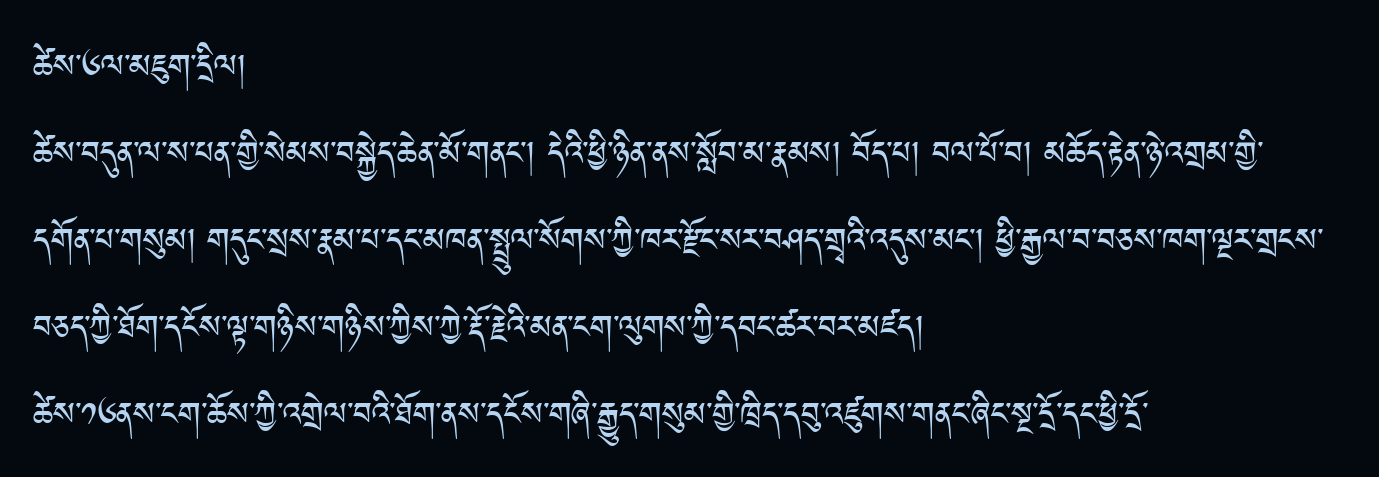ཚེས་༦ལ་མཇུག་དྲིལ།
ཚེས་བདུན་ལ་ས་པན་གྱི་སེམས་བསྐྱེད་ཆེན་མོ་གནང་། དེའི་ཕྱི་ཉིན་ནས་སློབ་མ་རྣམས། བོད་པ། བལ་པོ་བ། མཆོད་རྟེན་ཉེ་འགྲམ་གྱི་དགོན་པ་གསུམ། གདུང་སྲས་རྣམ་པ་དང་མཁན་སྤྲུལ་སོགས་ཀྱི་ཁར་རྫོང་སར་བཤད་གྲྭའི་འདུས་མང་། ཕྱི་རྒྱལ་བ་བཅས་ཁག་ལྔར་གྲངས་བཅད་ཀྱི་ཐོག་དངོས་ལྟ་གཉིས་གཉིས་ཀྱིས་ཀྱེ་རྡོ་རྗེའི་མན་ངག་ལུགས་ཀྱི་དབང་ཚར་བར་མཛད།
ཚེས་༡༦ནས་ངག་ཆོས་ཀྱི་འགྲེལ་བའི་ཐོག་ནས་དངོས་གཞི་རྒྱུད་གསུམ་གྱི་ཁྲིད་དབུ་འཛུགས་གནང་ཞིང་སྔ་དྲོ་དང་ཕྱི་དྲོ་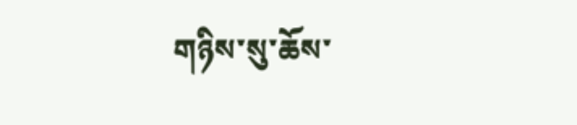གཉིས་སུ་ཆོས་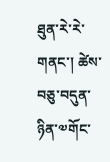ཐུན་རེ་རེ་གནང་། ཚེས་བཅུ་བདུན་ཉིན་༧གོང་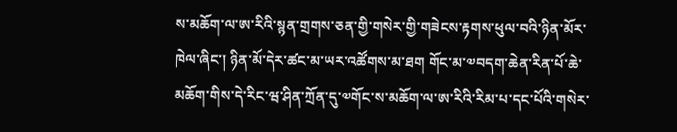ས་མཆོག་ལ་ཨ་རིའི་སྙན་གྲགས་ཅན་གྱི་གསེར་གྱི་གཟེངས་རྟགས་ཕུལ་བའི་ཉིན་མོར་ཁེལ་ཞིང་། ཉིན་མོ་དེར་ཚང་མ་ཡར་འཚོགས་མ་ཐག གོང་མ་༧བདག་ཆེན་རིན་པོ་ཆེ་མཆོག་གིས་དེ་རིང་ཝ་ཤིན་ཀྲོན་དུ་༧གོང་ས་མཆོག་ལ་ཨ་རིའི་རིམ་པ་དང་པོའི་གསེར་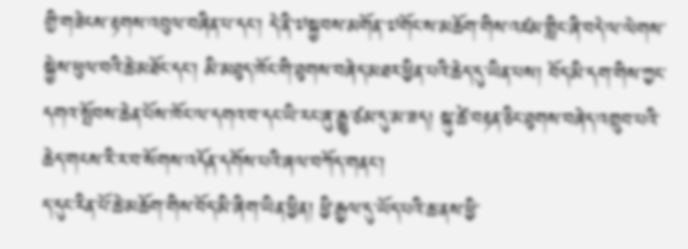གྱི་གཟེངས་རྟགས་འབུལ་བཞིན་པ་དང་། དེ་ནི་༧སྐྱབས་མགོན་༧གོང་ས་མཆོག་གིས་འཛམ་གླིང་ཞི་བདེ་ལ་ལེགས་སྐྱེས་ཕུལ་བའི་ཆེ་མཐོང་དང་། མི་མཐུད་ཁོང་གི་ཐུགས་བཞེད་མཐར་ཕྱིན་པའི་ཆེད་དུ་ཡིན་པས། བོད་མི་དག་གིས་ཀྱང་དགའ་སྤོབས་ཆེན་པོས་ཁོང་ལ་དགའ་བ་དང་ཡི་རང་ཞུ་རྒྱུ་ཙམ་དུ་མ་ཟད། སྐུ་ཚེ་བརྟན་ཅིང་ཐུགས་བཞེད་འགྲུབ་པའི་ཆེད་གངས་རི་ར་བ་སོགས་འདོན་དགོས་པའི་ཞལ་བཀོད་གནང་།
ད་དུང་རིན་པོ་ཆེ་མཆོག་གིས་བོད་མི་ཞིག་ཡིན་ཕྱིན། ཕྱི་རྒྱལ་དུ་ཡོད་པའི་ཆ་ནས་ཕྱི་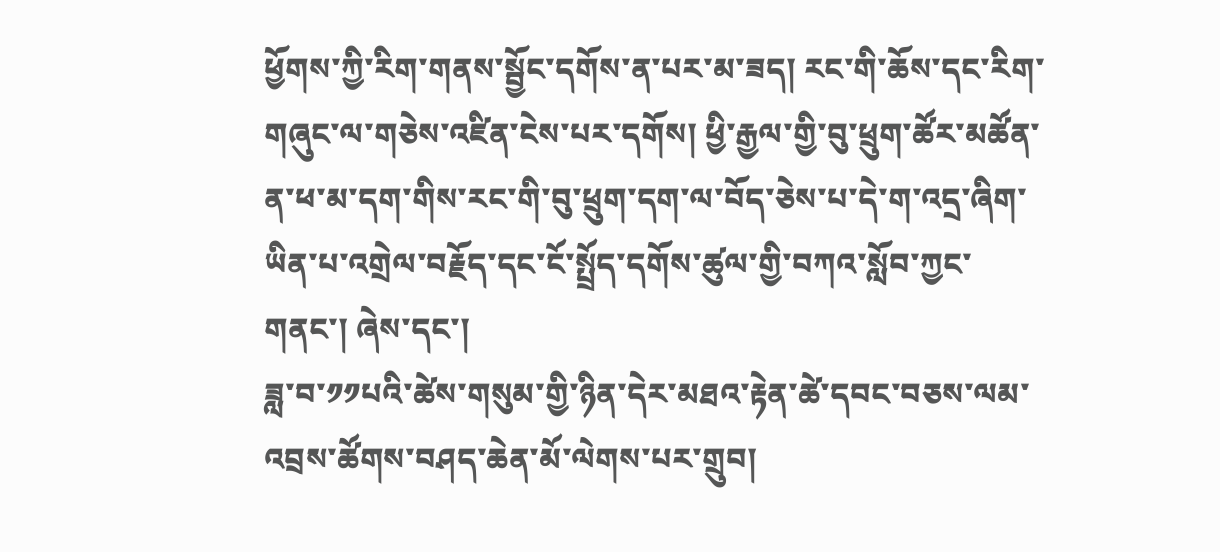ཕྱོགས་ཀྱི་རིག་གནས་སྦྱོང་དགོས་ན་པར་མ་ཟད། རང་གི་ཆོས་དང་རིག་གཞུང་ལ་གཅེས་འཛིན་ངེས་པར་དགོས། ཕྱི་རྒྱལ་གྱི་བུ་ཕྲུག་ཚོར་མཚོན་ན་ཕ་མ་དག་གིས་རང་གི་བུ་ཕྲུག་དག་ལ་བོད་ཅེས་པ་དེ་ག་འདྲ་ཞིག་ཡིན་པ་འགྲེལ་བརྗོད་དང་ངོ་སྤྲོད་དགོས་ཚུལ་གྱི་བཀའ་སློབ་ཀྱང་གནང་། ཞེས་དང་།
ཟླ་བ་༡༡པའི་ཚེས་གསུམ་གྱི་ཉིན་དེར་མཐའ་རྟེན་ཚེ་དབང་བཅས་ལམ་འབྲས་ཚོགས་བཤད་ཆེན་མོ་ལེགས་པར་གྲུབ།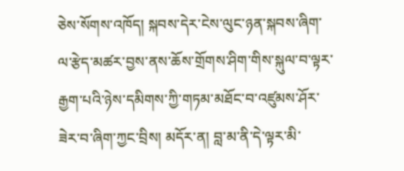ཅེས་སོགས་འཁོད། སྐབས་དེར་ངེས་ལུང་ཉན་སྐབས་ཞིག་ལ་རྩེད་མཚར་བྱས་ནས་ཆོས་གྲོགས་ཤིག་གིས་སྐུལ་བ་ལྟར་རྒྱག་པའི་ཉེས་དམིགས་ཀྱི་གཏམ་མཐོང་བ་འཛུམས་ཤོར་ཟེར་བ་ཞིག་ཀྱང་བྲིས། མདོར་ན། བླ་མ་ནི་དེ་ལྟར་མི་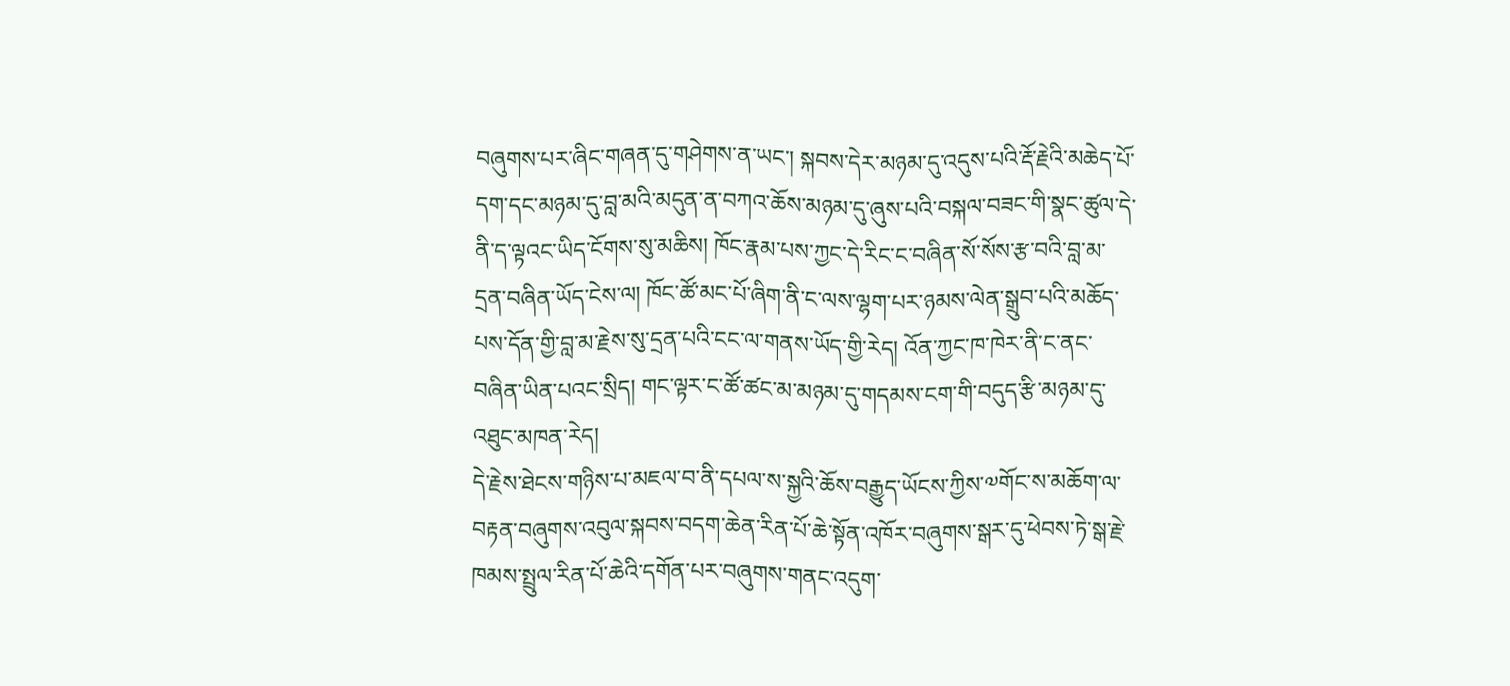བཞུགས་པར་ཞིང་གཞན་དུ་གཤེགས་ན་ཡང་། སྐབས་དེར་མཉམ་དུ་འདུས་པའི་རྡོ་རྗེའི་མཆེད་པོ་དག་དང་མཉམ་དུ་བླ་མའི་མདུན་ན་བཀའ་ཆོས་མཉམ་དུ་ཞུས་པའི་བསྐལ་བཟང་གི་སྣང་ཚུལ་དེ་ནི་ད་ལྟའང་ཡིད་ངོགས་སུ་མཆིས། ཁོང་རྣམ་པས་ཀྱང་དེ་རིང་ང་བཞིན་སོ་སོས་རྩ་བའི་བླ་མ་དྲན་བཞིན་ཡོད་ངེས་ལ། ཁོང་ཚོ་མང་པོ་ཞིག་ནི་ང་ལས་ལྷག་པར་ཉམས་ལེན་སྒྲུབ་པའི་མཆོད་པས་དོན་གྱི་བླ་མ་རྗེས་སུ་དྲན་པའི་ངང་ལ་གནས་ཡོད་གྱི་རེད། འོན་ཀྱང་ཁ་ཁེར་ནི་ང་ནང་བཞིན་ཡིན་པའང་སྲིད། གང་ལྟར་ང་ཚོ་ཚང་མ་མཉམ་དུ་གདམས་ངག་གི་བདུད་རྩི་མཉམ་དུ་འཐུང་མཁན་རེད།
དེ་རྗེས་ཐེངས་གཉིས་པ་མཇལ་བ་ནི་དཔལ་ས་སྐྱའི་ཆོས་བརྒྱུད་ཡོངས་ཀྱིས་༧གོང་ས་མཆོག་ལ་བརྟན་བཞུགས་འབུལ་སྐབས་བདག་ཆེན་རིན་པོ་ཆེ་སྟོན་འཁོར་བཞུགས་སྒར་དུ་ཕེབས་ཏེ་སྒ་རྗེ་ཁམས་སྤྲུལ་རིན་པོ་ཆེའི་དགོན་པར་བཞུགས་གནང་འདུག་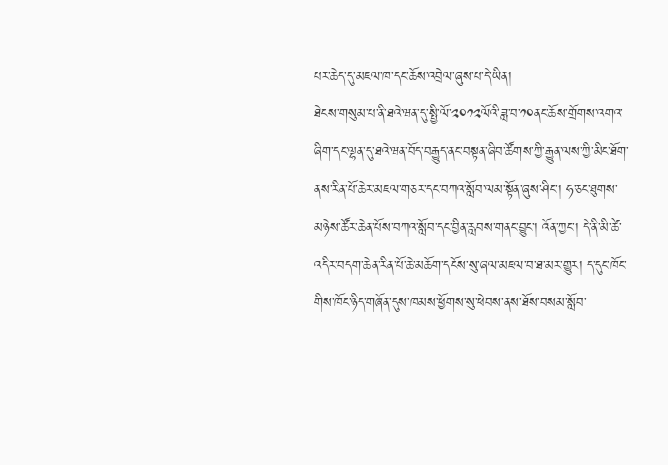པར་ཆེད་དུ་མཇལ་ཁ་དང་ཆོས་འབྲེལ་ཞུས་པ་དེ་ཡིན།
ཐེངས་གསུམ་པ་ནི་ཐའེ་ཝན་དུ་སྤྱི་ལོ་༢༠༡༢ལོའི་ཟླ་བ་༡༠ནང་ཆོས་གྲོགས་འགའ་ཞིག་དང་ལྷན་དུ་ཐའེ་ཝན་བོད་བརྒྱུད་ནང་བསྟན་ཞིབ་ཚོགས་ཀྱི་རྒྱུན་ལས་ཀྱི་མིང་ཐོག་ནས་རིན་པོ་ཆེར་མཇལ་གཅར་དང་བཀའ་སློབ་ལམ་སྟོན་ཞུས་ཤིང་། ཧ་ཅང་ཐུགས་མཉེས་ཚོར་ཆེན་པོས་བཀའ་སློབ་དང་བྱིན་རླབས་གནང་བྱུང་། འོན་ཀྱང་། དེ་ནི་མི་ཚེ་འདིར་བདག་ཆེན་རིན་པོ་ཆེ་མཆོག་དངོས་སུ་ཞལ་མཇལ་བ་ཐ་མར་གྱུར། ད་དུང་ཁོང་གིས་ཁོང་ཉིད་གཞོན་དུས་ཁམས་ཕྱོགས་སུ་ཕེབས་ནས་ཐོས་བསམ་སློབ་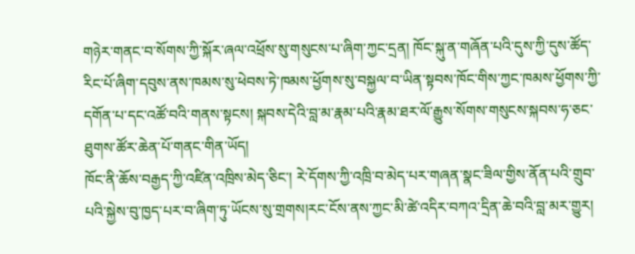གཉེར་གནང་བ་སོགས་ཀྱི་སྐོར་ཞལ་འཕྲོས་སུ་གསུངས་པ་ཞིག་ཀྱང་དྲན། ཁོང་སྐུ་ན་གཞོན་པའི་དུས་ཀྱི་དུས་ཚོད་རིང་པོ་ཞིག་དབུས་ནས་ཁམས་སུ་ཕེབས་ཏེ་ཁམས་ཕྱོགས་སུ་བསྐྱལ་བ་ཡིན་སྟབས་ཁོང་གིས་ཀྱང་ཁམས་ཕྱོགས་ཀྱི་དགོན་པ་དང་འཚོ་བའི་གནས་སྟངས། སྐབས་དེའི་བླ་མ་རྣམ་པའི་རྣམ་ཐར་ལོ་རྒྱུས་སོགས་གསུངས་སྐབས་ཧ་ཅང་ཐུགས་ཚོར་ཆེན་པོ་གནང་གིན་ཡོད།
ཁོང་ནི་ཆོས་བརྒྱད་ཀྱི་འཛིན་འཁྲིས་མེད་ཅིང་། རེ་དོགས་ཀྱི་འཁྲི་བ་མེད་པར་གཞན་སྣང་ཟིལ་གྱིས་ནོན་པའི་གྲུབ་པའི་སྐྱེས་བུ་ཁྱད་པར་བ་ཞིག་ཏུ་ཡོངས་སུ་གྲགས།རང་ངོས་ནས་ཀྱང་མི་ཚེ་འདིར་བཀའ་དྲིན་ཆེ་བའི་བླ་མར་གྱུར།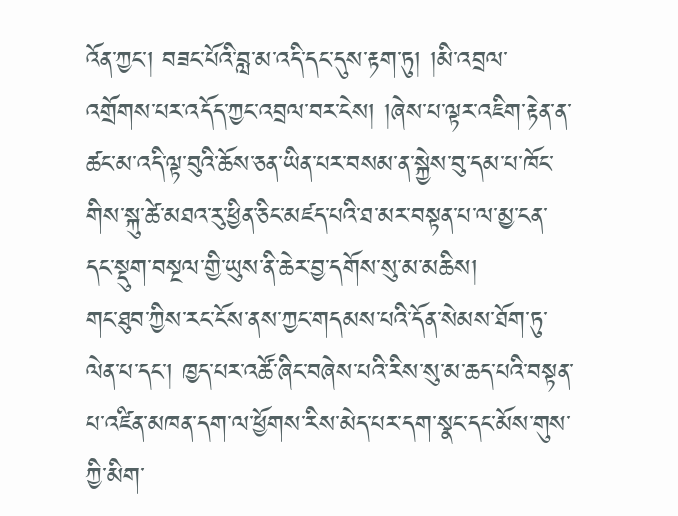འོན་ཀྱང་། བཟང་པོའི་བླ་མ་འདི་དང་དུས་རྟག་ཏུ། །མི་འབྲལ་འགྲོགས་པར་འདོད་ཀྱང་འབྲལ་བར་ངེས། །ཞེས་པ་ལྟར་འཇིག་རྟེན་ན་ཚང་མ་འདི་ལྟ་བུའི་ཆོས་ཅན་ཡིན་པར་བསམ་ན་སྐྱེས་བུ་དམ་པ་ཁོང་གིས་སྐུ་ཚེ་མཐའ་རུ་ཕྱིན་ཅིང་མཛད་པའི་ཐ་མར་བསྟན་པ་ལ་མྱ་ངན་དང་སྡུག་བསྔལ་གྱི་ཡུས་ནི་ཆེར་བྱ་དགོས་སུ་མ་མཆིས།
གང་ཐུབ་ཀྱིས་རང་ངོས་ནས་ཀྱང་གདམས་པའི་དོན་སེམས་ཐོག་ཏུ་ལེན་པ་དང་། ཁྱད་པར་འཚོ་ཞིང་བཞེས་པའི་རིས་སུ་མ་ཆད་པའི་བསྟན་པ་འཛིན་མཁན་དག་ལ་ཕྱོགས་རིས་མེད་པར་དག་སྣང་དང་མོས་གུས་ཀྱི་མིག་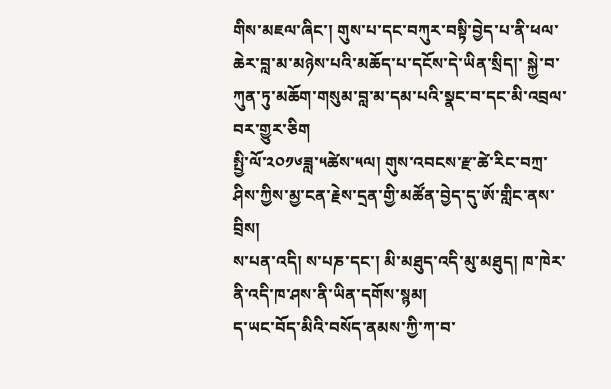གིས་མཇལ་ཞིང་། གུས་པ་དང་བཀུར་བསྟི་བྱེད་པ་ནི་ཕལ་ཆེར་བླ་མ་མཉེས་པའི་མཆོད་པ་དངོས་དེ་ཡིན་སྲིད།་ སྐྱེ་བ་ཀུན་ཏུ་མཆོག་གསུམ་བླ་མ་དམ་པའི་སྣང་བ་དང་མི་འབྲལ་བར་གྱུར་ཅིག
སྤྱི་ལོ་༢༠༡༦ཟླ་༥ཚེས་༥ལ། གུས་འབངས་རྫ་ཚེ་རིང་བཀྲ་ཤིས་ཀྱིས་མྱ་ངན་རྗེས་དྲན་གྱི་མཚོན་བྱེད་དུ་ཨོ་གླིང་ནས་བྲིས།
ས་པན་འདི། ས་པཎ་དང་། མི་མཐུད་འདི་མུ་མཐུད། ཁ་ཁེར་ནི་འདི་ཁ་ཤས་ནི་ཡིན་དགོས་སྙམ།
ད་ཡང་བོད་མིའི་བསོད་ནམས་ཀྱི་ཀ་བ་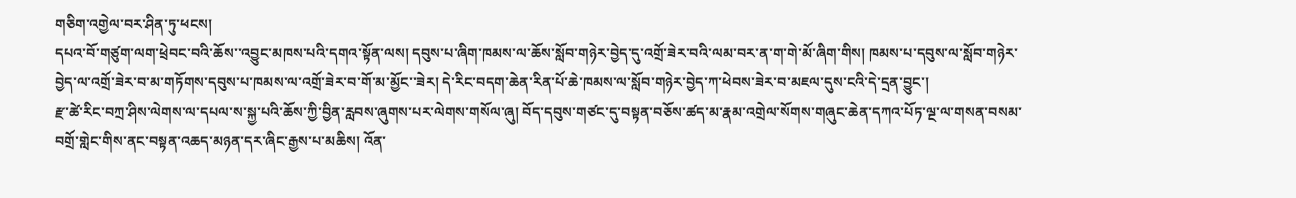གཅིག་འགྱེལ་བར་ཤིན་ཏུ་ཕངས།
དཔའ་བོ་གཙུག་ལག་ཕྲེབང་བའི་ཆོས་་འབྱུང་མཁས་པའི་དགའ་སྟོན་ལས། དབུས་པ་ཞིག་ཁམས་ལ་ཆོས་སློབ་གཉེར་བྱེད་དུ་འགྲོ་ཟེར་བའི་ལམ་བར་ན་ག་གེ་མོ་ཞིག་གིས། ཁམས་པ་དབུས་ལ་སློབ་གཉེར་བྱེད་ལ་འགྲོ་ཟེར་བ་མ་གཏོགས་དབུས་པ་ཁམས་ལ་འགྲོ་ཟེར་བ་གོ་མ་མྱོང་་ཟེར། དེ་རིང་བདག་ཆེན་རིན་པོ་ཆེ་ཁམས་ལ་སློབ་གཉེར་བྱེད་ཀ་ཕེབས་ཟེར་བ་མཇལ་དུས་ངའི་དེ་དྲན་བྱུང་།
རྫ་ཚེ་རིང་བཀྲ་ཤིས་ལེགས་ལ་དཔལ་ས་སྐྱ་པའི་ཆོས་ཀྱི་བྱིན་རླབས་ཞུགས་པར་ལེགས་གསོལ་ཞུ། བོད་དབུས་གཙང་དུ་བསྟན་བཅོས་ཚད་མ་རྣམ་འགྲེལ་སོགས་གཞུང་ཆེན་དཀའ་པོཏ་ལྔ་ལ་གསན་བསམ་བགྲོ་གླེང་གིས་ནང་བསྟན་འཆད་མཉན་དར་ཞིང་རྒྱས་པ་མཆིས། འོན་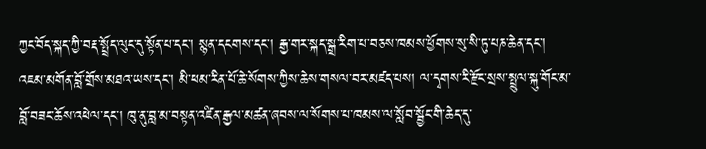ཀྱང་བོད་སྐད་ཀྱི་བརྡ་སྤྲོད་ལུང་དུ་སྟོན་པ་དང་། སྙན་དངགས་དང་། རྒྱ་གར་སྐད་སྒྲ་རིག་པ་བཅས་ཁམས་ཕྱོགས་སུ་སི་ཏུ་པཎ་ཆེན་དང་། འཇམ་མགོན་བློ་གྲོས་མཐའ་ཡས་དང་། མི་ཕམ་རིན་པོ་ཆེ་སོགས་ཀྱིས་ཆེས་གསལ་བར་མཛད་པས། ལ་དྭགས་རི་རྫོང་སྲས་སྤྲུལ་སྐུ་གོང་མ་བློ་བཟང་ཆོས་འཕེལ་དང་། ཁུ་ནུ་བླ་མ་བསྟན་འཛིན་རྒྱལ་མཚན་ཞབས་ལ་སོགས་པ་ཁམས་ལ་སློབ་སྦྱོང་གི་ཆེད་དུ་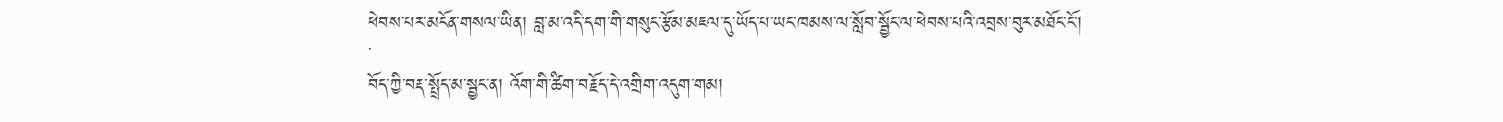ཕེབས་པར་མངོན་གསལ་ཡིན། བླ་མ་འདི་དག་གི་གསུང་རྩོམ་མཇལ་དུ་ཡོད་པ་ཡང་ཁམས་ལ་སློབ་སྦྱོང་ལ་ཕེབས་པའི་འབྲས་བུར་མཐོང་ངོ་།
་
བོད་ཀྱི་བརྡ་སྤྲོད་མ་སྦྱང་ན། འོག་གི་ཚིག་བརྗོད་དེ་འགྲིག་འདུག་གམ།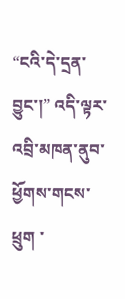“ངའི་དེ་དྲན་བྱུང་།” འདི་ལྟར་འབྲི་མཁན་ནུབ་ཕྱོགས་གངས་ཕྲུག ་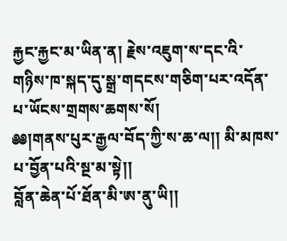རྐྱང་རྐྱང་མ་ཡིན་ན། རྗེས་འཇུག་ས་དང་འི་གཉིས་ཁ་སྐད་དུ་སྒྲ་གདངས་གཅིག་པར་འདོན་པ་ཡོངས་གྲགས་ཆགས་སོ།
༅༅།གནས་པུར་རྒྱལ་བོད་ཀྱི་ས་ཆ་ལ།། མི་མཁས་པ་བྱོན་པའི་སྔ་མ་སྟེ།།
བློན་ཆེན་པོ་ཐོན་མི་ཨ་ནུ་ཡི།།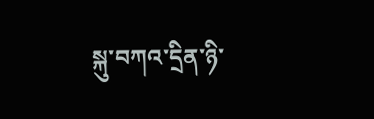སྐུ་བཀའ་དྲིན་ཉི་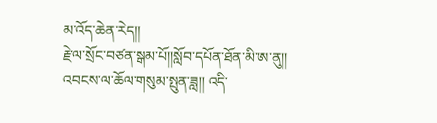མ་འོད་ཆེན་རེད།།
རྗེ་ལ་སྲོང་བཙན་སྒམ་པོ།།སློབ་དཔོན་ཐོན་མི་ཨ་ནུ།།
འབངས་ལ་ཆོལ་གསུམ་སྤུན་ཟླ།། འདི་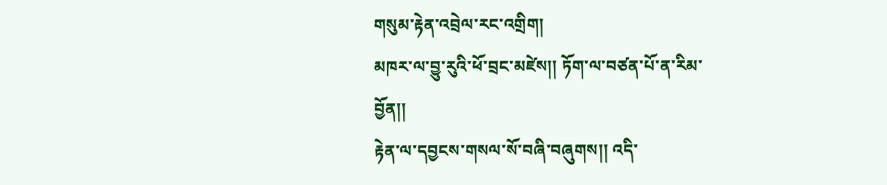གསུམ་རྟེན་འབྲེལ་རང་འགྲིག།
མཁར་ལ་བྱུ་རུའི་ཕོ་བྲང་མཛེས།། ཏོག་ལ་བཙན་པོ་ན་རིམ་བྱོན།།
རྟེན་ལ་དབྱངས་གསལ་སོ་བཞི་བཞུགས།། འདི་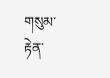གསུམ་རྟེན་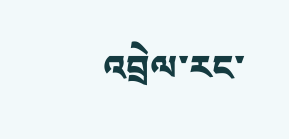འབྲེལ་རང་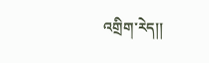འགྲིག་རེད།།